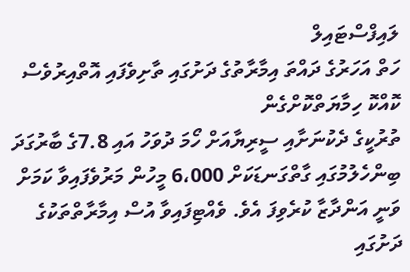ލައިފްސްޓައިލް
ހަތް އަހަރުގެ ދައްތަ އިމާރާތުގެ ދަށުގައި ތާށިވެފައި އޮތްއިރުވެސް ކޮއްކޮ ހިމާޔަތްކޮށްގެން
ތުރުކީގެ ދެކުނަށާއި ސީރިޔާއަށް ހޯމަ ދުވަހު އައި 7.8ގެ ބާރުގަދަ ބިންހެލުމުގައި ގާތްގަނޑަކަށް 6،000 މީހުން މަރުވެފައިވާ ކަމަށް ވަނީ އަންދާޒާ ކުރެވިފަ އެވެ. ވެއްޓިފައިވާ އުސް އިމާރާތްތަކުގެ ދަށުގައި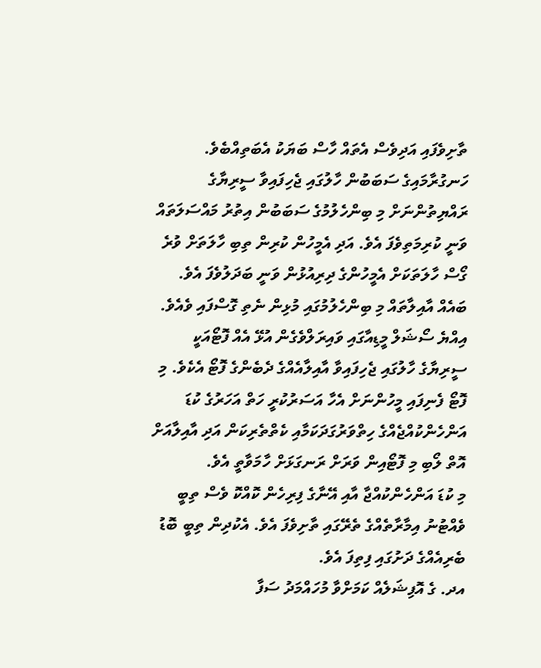ތާށިވެފައި އަދިވެސް އެތައް ހާސް ބަޔަކު އެބަތިއްބެވެ.
ހަނގުރާމައިގެ ސަބަބުން ހާލުގައި ޖެހިފައިވާ ސީރިޔާގެ ރައްޔިތުންނަށް މި ބިންހެލުމުގެ ސަބަބުން އިތުރު މައްސަލަތައް ވަނީ ކުރިމަތިވެފަ އެވެ. އަދި އެމީހުން ކުރިން ތިބި ހާލަތަށް ވުރެ ގޯސް ހާލަތަކަށް އެމީހުންގެ ދިރިއުޅުން ވަނީ ބަދަލުވެފަ އެވެ. ބައެއް އާއިލާތައް މި ބިންހެލުމުގައި މުޅިން ނެތި ގޮސްފައި ވެއެވެ.
އިއްޔެ ސޯޝަލް މީޑިއާގައި ވައިރަލްވެގެން އުޅޭ އެއް ފޮޓޯއަކީ ސީރިޔާގެ ހާލުގައި ޖެހިފައިވާ އާއިލާއެއްގެ ދެބެންގެ ފޮޓޯ އެކެވެ. މި ފޮޓޯ ފެނިފައި މީހުންނަށް އެހާ އަސަރުކުރީ ހަތް އަހަރުގެ ކުޑަ އަންހެންކުއްޖެއްގެ ހިތްވަރުގަދަކަމާއި ކެތްތެރިކަން އަދި އާއިލާއަށް އޮތް ލޯބި މި ފޮޓޯއިން ވަރަށް ރަނގަޅަށް ހާމަވާތީ އެވެ.
މި ކުޑަ އަންހެންކުއްޖާ އާއި އޭނާގެ ފިރިހެން ކޮއްކޮ ވެސް ތިބީ ވެއްޓުނު އިމާރާތެއްގެ ތެރޭގައި ތާށިވެފަ އެވެ. އެކުދިން ތިބީ ބޮޑު ބެރިއެއްގެ ދަށުގައި ފިތިފަ އެވެ.
އދ. ގެ އޮފިޝަލެއް ކަމަށްވާ މުހައްމަދު ސަފާ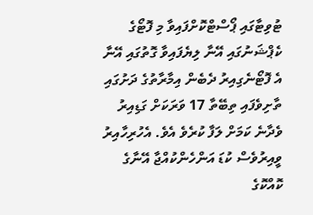ޓުވިޓާގައި ޕޯސްޓްކޮށްފައިވާ މި ފޮޓޯގެ ކެޕްޝަނުގައި އޭނާ ލިޔެފައިވާ ގޮތުގައި އޭނާ އެ ފޮޓޯނެގިއިރު ދެބެން އިމާރާތުގެ ދަށުގައި ތާށިވެފައި ތިބޭތާ 17 ވަރަކަށް ގަޑިއިރު ވެދާނެ ކަމަށް ލަފާ ކުރެވެ އެވެ. އެހުރިހާއިރު ވީއިރުވެސް ކުޑަ އަންހެންކުއްޖާ އޭނާގެ ކޮއްކޮގެ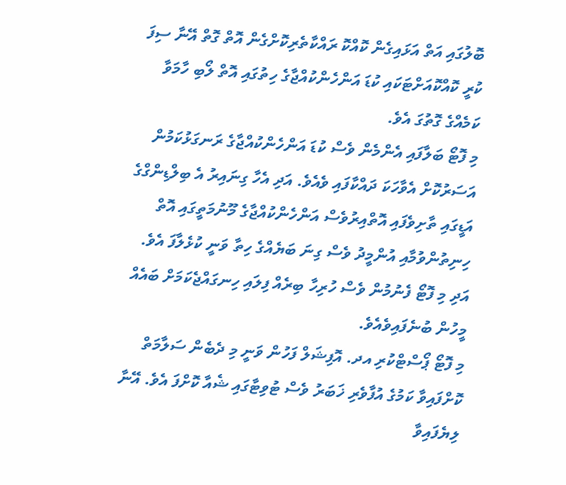ބޮލުގައި އަތް އަޅައިގެން ކޮއްކޮ ރައްކާތެރިކޮށްގެން އޮތް ގޮތް އޭނާ ސިފަ ކުރީ ކޮއްކޮއަށްޓަކައި ކުޑަ އަންހެންކުއްޖާގެ ހިތުގައި އޮތް ލޯބި ހާމަވާ ކަމެއްގެ ގޮތުގަ އެވެ.
މި ފޮޓޯ ބަލާފައި އެންމެން ވެސް ކުޑަ އަންހެންކުއްޖާގެ ރަނގަޅުކަމުން އަސަރުކޮށް އެވާހަކަ ދައްކާފައި ވެއެވެ. އަދި އެހާ ގިނައިރު އެ ބިލްޑިންގްގެ އަޑީގައި ތާށިވެފައި އޮތްއިރުވެސް އަންހެންކުއްޖާގެ މޫނުމަތީގައި އޮތް ހިނިތުންވުމާއި އުންމީދު ވެސް ގިނަ ބަޔެއްގެ ހިތާ ވަނީ ކުޅެލާފަ އެވެ. އަދި މި ފޮޓޯ ފެނުމުން ވެސް ހުރިހާ ބިރެއް ފިލައި ހިނގައްޖެކަމަށް ބައެއް މީހުން ބުނެފައިވެއެވެ.
މި ފޮޓޯ ޕޯސްޓްކުރި އދ. އޮފިޝަލް ފަހުން ވަނީ މި ދެބެން ސަލާމަތް ކޮށްފައިވާ ކަމުގެ އުފާވެރި ޚަބަރު ވެސް ޓުވިޓާގައި ޝެއާ ކޮށްފަ އެވެ. އޭނާ ލިޔެފައިވާ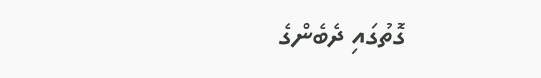ގޮތުގައި ދެބެންގެ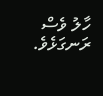ހާލު ވެސް ރަނގަޅެވެ.